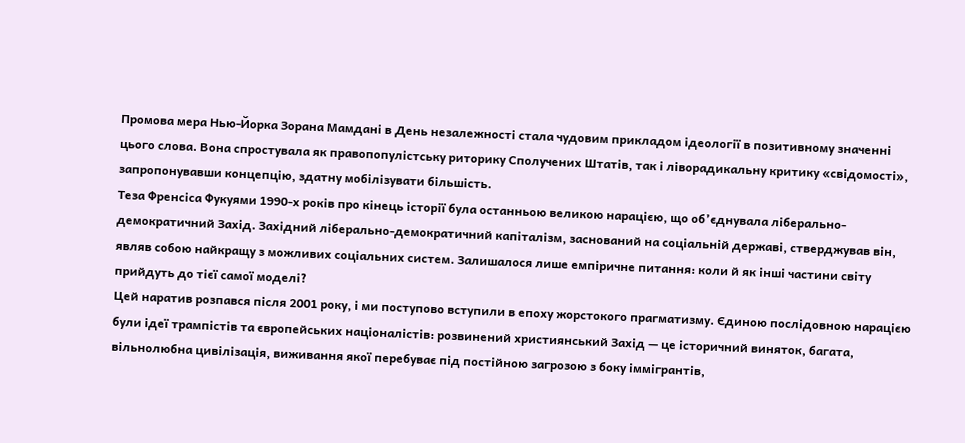Промова мера Нью-Йорка Зорана Мамдані в День незалежності стала чудовим прикладом ідеології в позитивному значенні цього слова. Вона спростувала як правопопулістську риторику Сполучених Штатів, так і ліворадикальну критику «свідомості», запропонувавши концепцію, здатну мобілізувати більшість.
Теза Френсіса Фукуями 1990-х років про кінець історії була останньою великою нарацією, що об’єднувала ліберально-демократичний Захід. Західний ліберально-демократичний капіталізм, заснований на соціальній державі, стверджував він, являв собою найкращу з можливих соціальних систем. Залишалося лише емпіричне питання: коли й як інші частини світу прийдуть до тієї самої моделі?
Цей наратив розпався після 2001 року, і ми поступово вступили в епоху жорстокого прагматизму. Єдиною послідовною нарацією були ідеї трампістів та європейських націоналістів: розвинений християнський Захід — це історичний виняток, багата, вільнолюбна цивілізація, виживання якої перебуває під постійною загрозою з боку іммігрантів,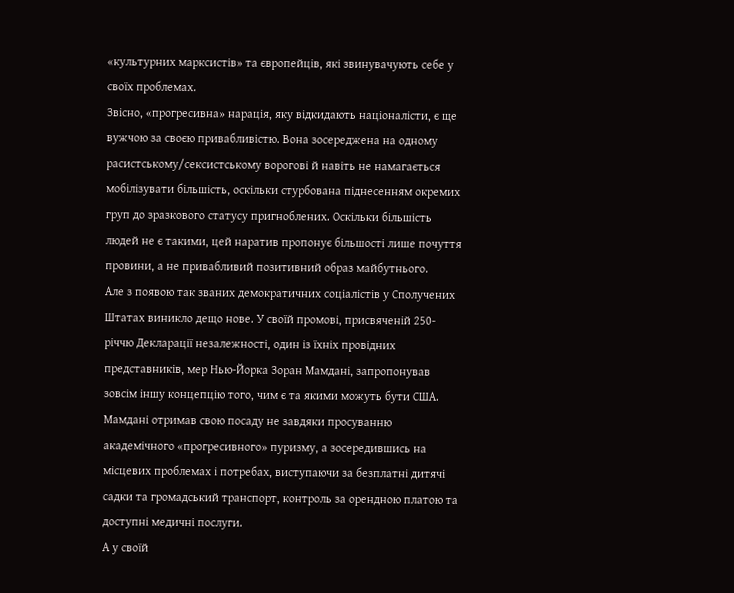«культурних марксистів» та європейців, які звинувачують себе у своїх проблемах.
Звісно, «прогресивна» нарація, яку відкидають націоналісти, є ще вужчою за своєю привабливістю. Вона зосереджена на одному расистському/сексистському ворогові й навіть не намагається мобілізувати більшість, оскільки стурбована піднесенням окремих груп до зразкового статусу пригноблених. Оскільки більшість людей не є такими, цей наратив пропонує більшості лише почуття провини, а не привабливий позитивний образ майбутнього.
Але з появою так званих демократичних соціалістів у Сполучених Штатах виникло дещо нове. У своїй промові, присвяченій 250-річчю Декларації незалежності, один із їхніх провідних представників, мер Нью-Йорка Зоран Мамдані, запропонував зовсім іншу концепцію того, чим є та якими можуть бути США. Мамдані отримав свою посаду не завдяки просуванню академічного «прогресивного» пуризму, а зосередившись на місцевих проблемах і потребах, виступаючи за безплатні дитячі садки та громадський транспорт, контроль за орендною платою та доступні медичні послуги.
А у своїй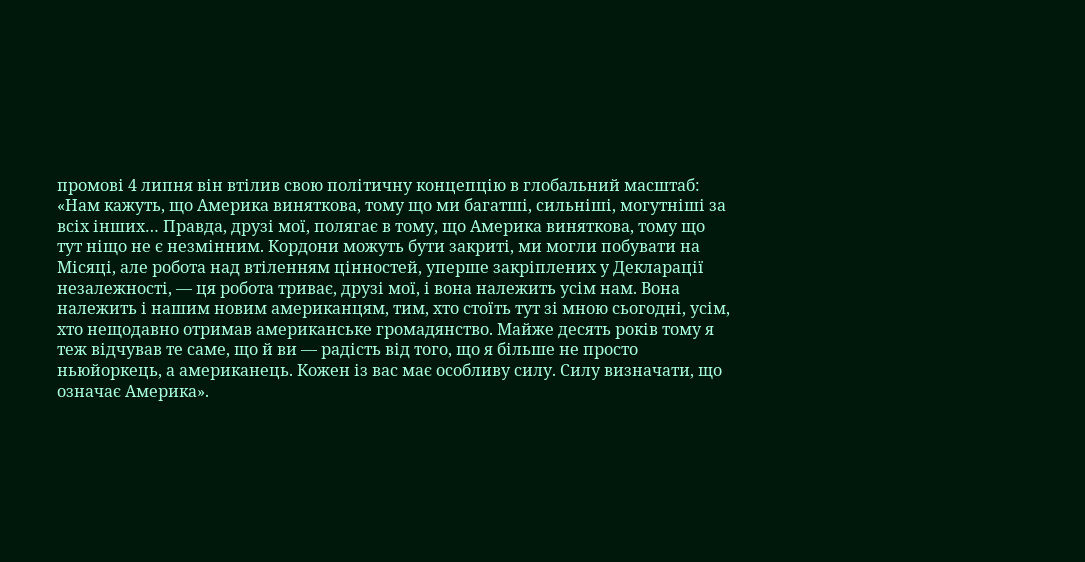промові 4 липня він втілив свою політичну концепцію в глобальний масштаб: «Нам кажуть, що Америка виняткова, тому що ми багатші, сильніші, могутніші за всіх інших… Правда, друзі мої, полягає в тому, що Америка виняткова, тому що тут ніщо не є незмінним. Кордони можуть бути закриті, ми могли побувати на Місяці, але робота над втіленням цінностей, уперше закріплених у Декларації незалежності, — ця робота триває, друзі мої, і вона належить усім нам. Вона належить і нашим новим американцям, тим, хто стоїть тут зі мною сьогодні, усім, хто нещодавно отримав американське громадянство. Майже десять років тому я теж відчував те саме, що й ви — радість від того, що я більше не просто ньюйоркець, а американець. Кожен із вас має особливу силу. Силу визначати, що означає Америка».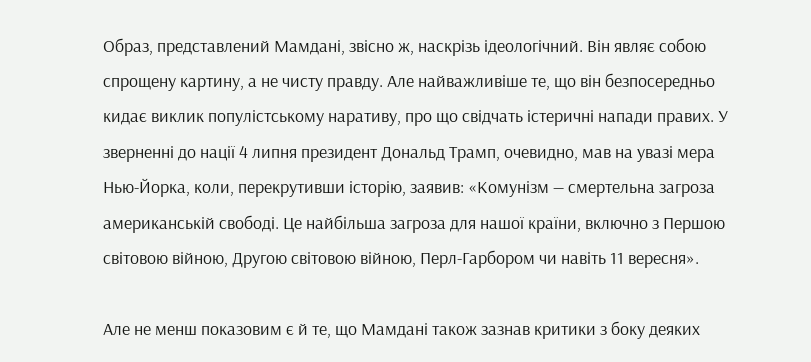Образ, представлений Мамдані, звісно ж, наскрізь ідеологічний. Він являє собою спрощену картину, а не чисту правду. Але найважливіше те, що він безпосередньо кидає виклик популістському наративу, про що свідчать істеричні напади правих. У зверненні до нації 4 липня президент Дональд Трамп, очевидно, мав на увазі мера Нью-Йорка, коли, перекрутивши історію, заявив: «Комунізм — смертельна загроза американській свободі. Це найбільша загроза для нашої країни, включно з Першою світовою війною, Другою світовою війною, Перл-Гарбором чи навіть 11 вересня».

Але не менш показовим є й те, що Мамдані також зазнав критики з боку деяких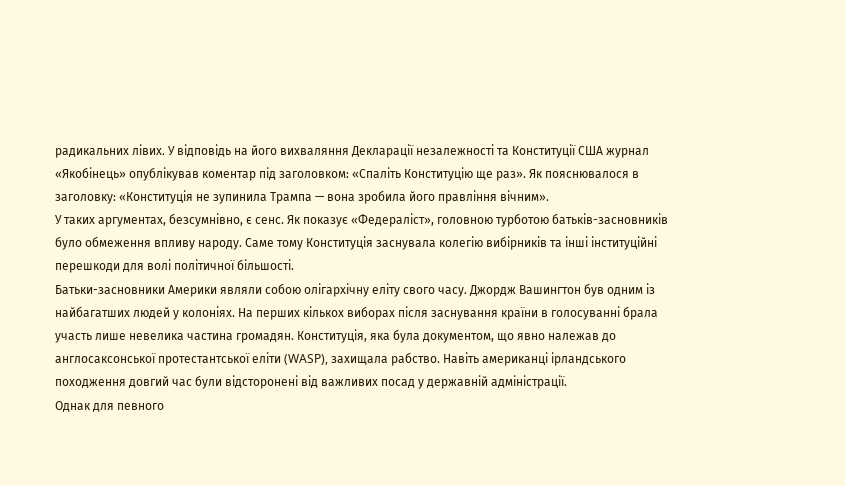радикальних лівих. У відповідь на його вихваляння Декларації незалежності та Конституції США журнал «Якобінець» опублікував коментар під заголовком: «Спаліть Конституцію ще раз». Як пояснювалося в заголовку: «Конституція не зупинила Трампа — вона зробила його правління вічним».
У таких аргументах, безсумнівно, є сенс. Як показує «Федераліст», головною турботою батьків-засновників було обмеження впливу народу. Саме тому Конституція заснувала колегію вибірників та інші інституційні перешкоди для волі політичної більшості.
Батьки-засновники Америки являли собою олігархічну еліту свого часу. Джордж Вашингтон був одним із найбагатших людей у колоніях. На перших кількох виборах після заснування країни в голосуванні брала участь лише невелика частина громадян. Конституція, яка була документом, що явно належав до англосаксонської протестантської еліти (WASP), захищала рабство. Навіть американці ірландського походження довгий час були відсторонені від важливих посад у державній адміністрації.
Однак для певного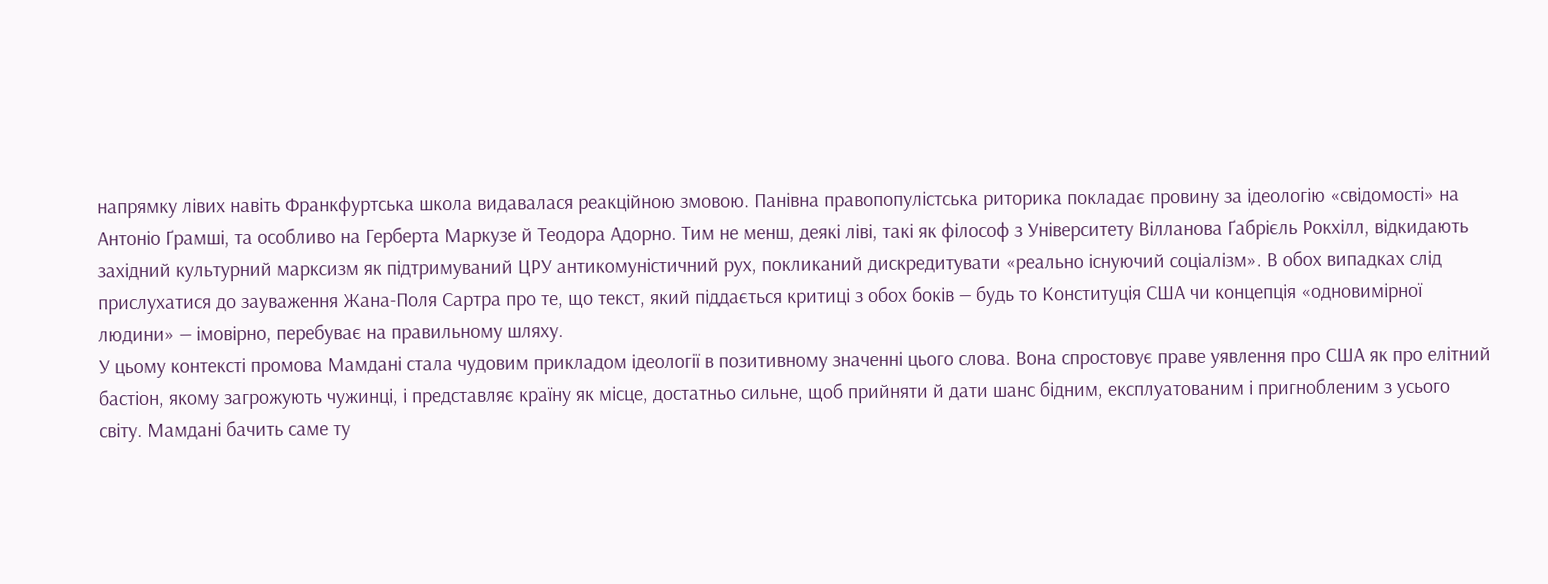напрямку лівих навіть Франкфуртська школа видавалася реакційною змовою. Панівна правопопулістська риторика покладає провину за ідеологію «свідомості» на Антоніо Ґрамші, та особливо на Герберта Маркузе й Теодора Адорно. Тим не менш, деякі ліві, такі як філософ з Університету Вілланова Ґабрієль Рокхілл, відкидають західний культурний марксизм як підтримуваний ЦРУ антикомуністичний рух, покликаний дискредитувати «реально існуючий соціалізм». В обох випадках слід прислухатися до зауваження Жана-Поля Сартра про те, що текст, який піддається критиці з обох боків — будь то Конституція США чи концепція «одновимірної людини» — імовірно, перебуває на правильному шляху.
У цьому контексті промова Мамдані стала чудовим прикладом ідеології в позитивному значенні цього слова. Вона спростовує праве уявлення про США як про елітний бастіон, якому загрожують чужинці, і представляє країну як місце, достатньо сильне, щоб прийняти й дати шанс бідним, експлуатованим і пригнобленим з усього світу. Мамдані бачить саме ту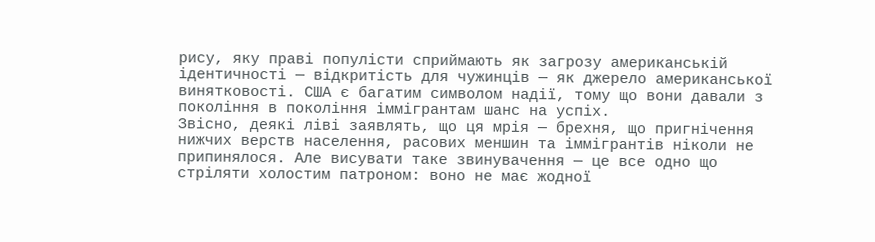рису, яку праві популісти сприймають як загрозу американській ідентичності — відкритість для чужинців — як джерело американської винятковості. США є багатим символом надії, тому що вони давали з покоління в покоління іммігрантам шанс на успіх.
Звісно, деякі ліві заявлять, що ця мрія — брехня, що пригнічення нижчих верств населення, расових меншин та іммігрантів ніколи не припинялося. Але висувати таке звинувачення — це все одно що стріляти холостим патроном: воно не має жодної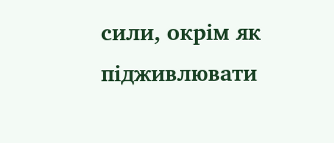сили, окрім як підживлювати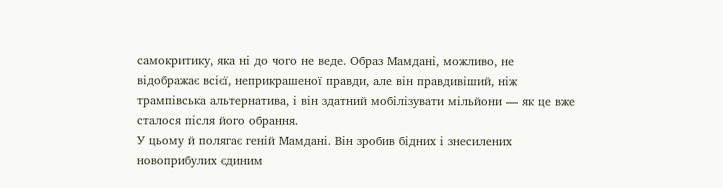самокритику, яка ні до чого не веде. Образ Мамдані, можливо, не відображає всієї, неприкрашеної правди, але він правдивіший, ніж трампівська альтернатива, і він здатний мобілізувати мільйони — як це вже сталося після його обрання.
У цьому й полягає геній Мамдані. Він зробив бідних і знесилених новоприбулих єдиним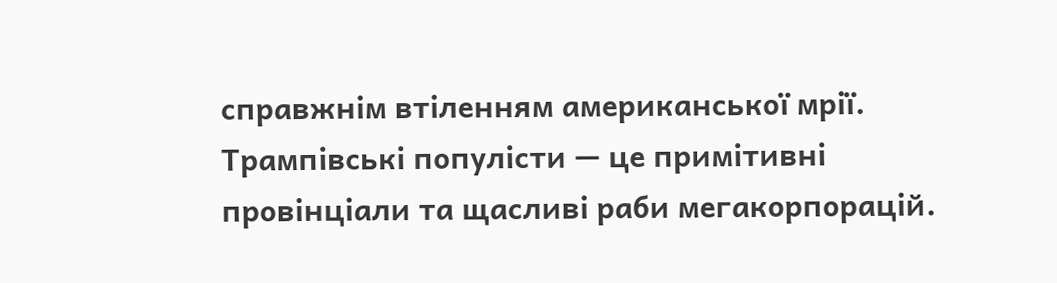справжнім втіленням американської мрії. Трампівські популісти — це примітивні провінціали та щасливі раби мегакорпорацій.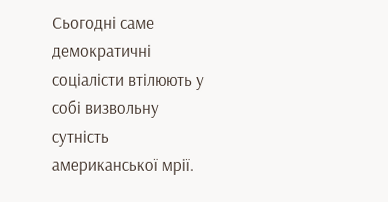Сьогодні саме демократичні соціалісти втілюють у собі визвольну сутність американської мрії.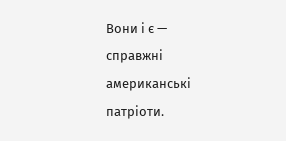Вони і є — справжні американські патріоти.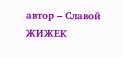автор – Славой ЖИЖЕК